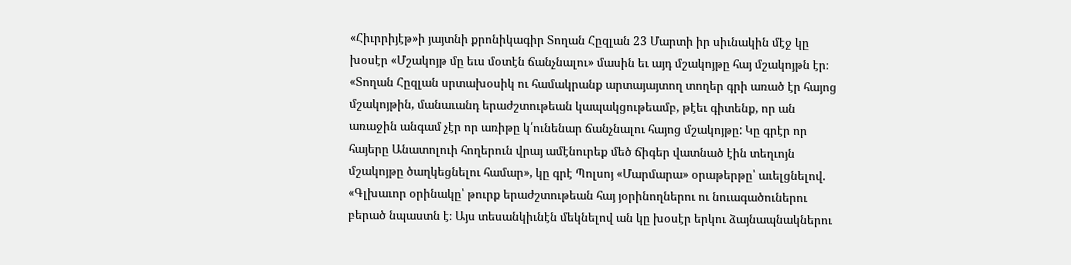«Հիւրրիյէթ»ի յայտնի քրոնիկագիր Տողան Հըզլան 23 Մարտի իր սիւնակին մէջ կը խօսէր «Մշակոյթ մը եւս մօտէն ճանչնալու» մասին եւ այդ մշակոյթը հայ մշակոյթն էր։ «Տողան Հըզլան սրտախօսիկ ու համակրանք արտայայտող տողեր գրի առած էր հայոց մշակոյթին, մանաւանդ երաժշտութեան կապակցութեամբ, թէեւ գիտենք, որ ան առաջին անգամ չէր որ առիթը կ՛ունենար ճանչնալու հայոց մշակոյթը: Կը գրէր որ հայերը Անատոլուի հողերուն վրայ ամէնուրեք մեծ ճիգեր վատնած էին տեղւոյն մշակոյթը ծաղկեցնելու համար», կը գրէ Պոլսոյ «Մարմարա» օրաթերթը՝ աւելցնելով. «Գլխաւոր օրինակը՝ թուրք երաժշտութեան հայ յօրինողներու ու նուագածուներու բերած նպաստն է։ Այս տեսանկիւնէն մեկնելով ան կը խօսէր երկու ձայնապնակներու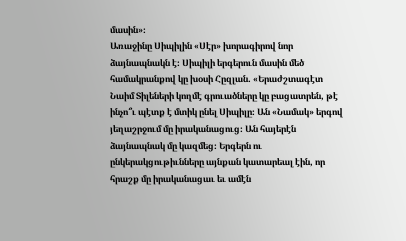մասին»։
Առաջինը Սիպիլին «Սէր» խորագիրով նոր ձայնապնակն է։ Սիպիլի երգերուն մասին մեծ համակրանքով կը խօսի Հըզլան. «Երաժշտագէտ Նաիմ Տիլեների կողմէ գրուածները կը բացատրեն, թէ ինչո՞ւ պէտք է մտիկ ընել Սիպիլը։ Ան «Նամակ» երգով յեղաշրջում մը իրականացուց։ Ան հայերէն ձայնապնակ մը կազմեց։ Երգերն ու ընկերակցութիւնները այնքան կատարեալ էին, որ հրաշք մը իրականացաւ եւ ամէն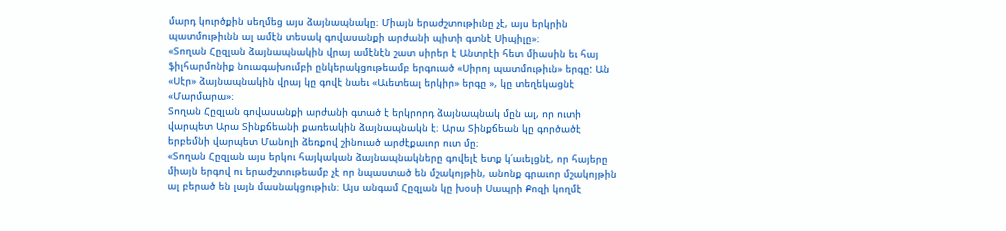մարդ կուրծքին սեղմեց այս ձայնապնակը։ Միայն երաժշտութիւնը չէ, այս երկրին պատմութիւնն ալ ամէն տեսակ գովասանքի արժանի պիտի գտնէ Սիպիլը»։
«Տողան Հըզլան ձայնապնակին վրայ ամէնէն շատ սիրեր է Անտրէի հետ միասին եւ հայ ֆիլհարմոնիք նուագախումբի ընկերակցութեամբ երգուած «Սիրոյ պատմութիւն» երգը: Ան «Սէր» ձայնապնակին վրայ կը գովէ նաեւ «Աւետեալ երկիր» երգը », կը տեղեկացնէ «Մարմարա»։
Տողան Հըզլան գովասանքի արժանի գտած է երկրորդ ձայնապնակ մըն ալ, որ ուտի վարպետ Արա Տինքճեանի քառեակին ձայնապնակն է։ Արա Տինքճեան կը գործածէ երբեմնի վարպետ Մանոլի ձեռքով շինուած արժէքաւոր ուտ մը։
«Տողան Հըզլան այս երկու հայկական ձայնապնակները գովելէ ետք կ՛աւելցնէ, որ հայերը միայն երգով ու երաժշտութեամբ չէ որ նպաստած են մշակոյթին, անոնք գրաւոր մշակոյթին ալ բերած են լայն մասնակցութիւն։ Այս անգամ Հըզլան կը խօսի Սապրի Քոզի կողմէ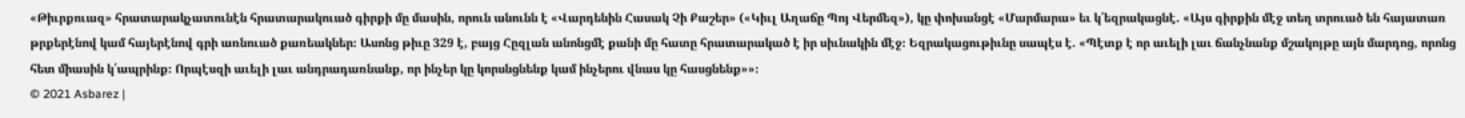«Թիւրքուազ» հրատարակչատունէն հրատարակուած գիրքի մը մասին, որուն անունն է «Վարդենին Հասակ Չի Քաշեր» («Կիւլ Աղաճը Պոյ Վերմեզ»), կը փոխանցէ «Մարմարա» եւ կ՛եզրակացնէ. «Այս գիրքին մէջ տեղ տրուած են հայատառ թրքերէնով կամ հայերէնով գրի առնուած քառեակներ։ Ասոնց թիւը 329 է, բայց Հըզլան անոնցմէ քանի մը հատը հրատարակած է իր սիւնակին մէջ։ Եզրակացութիւնը սապէս է. «Պէտք է որ աւելի լաւ ճանչնանք մշակոյթը այն մարդոց, որոնց հետ միասին կ՛ապրինք։ Որպէսզի աւելի լաւ անդրադառնանք, որ ինչեր կը կորսնցնենք կամ ինչերու վնաս կը հասցնենք»»։
© 2021 Asbarez |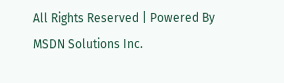All Rights Reserved | Powered By MSDN Solutions Inc.